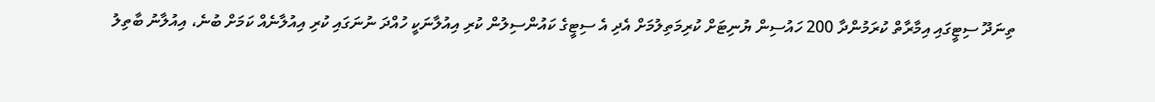ތިނަދޫ ސިޓީގައި އިމާރާތް ކުރަމުންދާ 200 ހައުސިން ޔުނިޓަށް ކުރިމަތިލުމަށް އެދި އެ ސިޓީގެ ކައުންސިލުން ކުރި އިއުލާނަކީ ހުއްދަ ނުނަގައި ކުރި އިއުލާނެއް ކަމަށް ބުނެ، އިއުލާނު ބާތިލު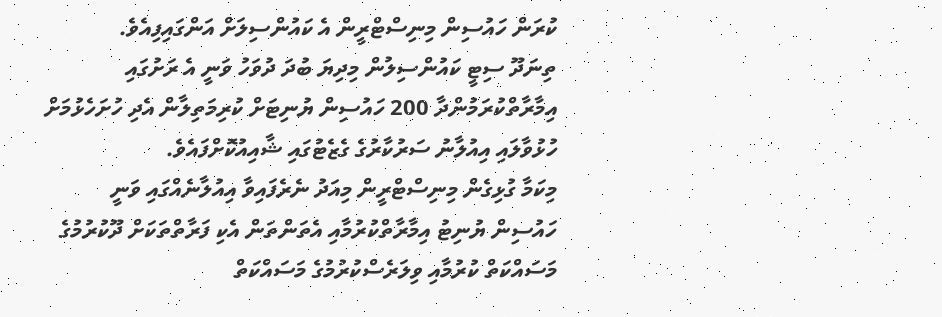ކުރަން ހައުސިން މިނިސްޓްރީން އެ ކައުންސިލަށް އަންގައިފިއެވެ.
ތިނަދޫ ސިޓީ ކައުންސިލުން މިދިޔަ ބުދަ ދުވަހު ވަނީ އެ ރަށުގައި އިމާރާތްކުރަމުންދާ 200 ހައުސިން ޔުނިޓަށް ކުރިމަތިލާން އެދި ހުށަހެޅުމަށް ހުޅުވާލައި އިއުލާނު ސަރުކާރުގެ ގެޒެޓުގައި ޝާއިއުކޮށްފައެވެ.
މިކަމާ ގުޅިގެން މިނިސްޓްރީން މިއަދު ނެރެފައިވާ އިއުލާނެއްގައި ވަނީ ހައުސިން ޔުނިޓު އިމާރާތްކުރުމާއި އެތަންތަން އެކި ފަރާތްތަކަށް ދޫކުރުމުގެ މަސައްކަތް ކުރުމާއި ވިލަރެސްކުރުމުގެ މަސައްކަތް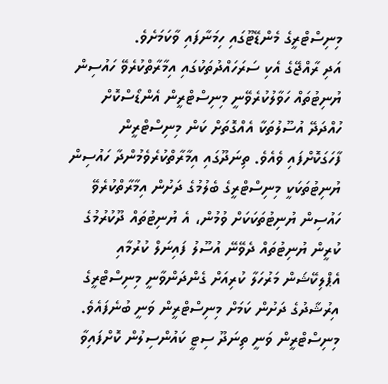މިނިސްޓްރީގެ މެންޑޭޓޫގައި ހިމަނާފައި ވާކަމަށެވެ.
އަދި ރާއްޖޭގެ އެކި ސަރަހައްދުތަކުގައި އިމާރާތްކުރެވޭ ހައުސިން ޔުނިޓުތައް ހަވާލުކުރެވޭނީ މިނިސްޓްރީން އެންޑޯސްކޮށް ހުއްދަދޭ އުސޫލުތަކާ އެއްގޮތަށް ކަން މިނިސްޓްރީން ފާހަގަކޮށްފައި ވެއެވެ. ތިނަދޫގައި އިމާރާތްކުރެވެމުންދާ ހައުސިން ޔުނިޓުތަކަކީ މިނިސްޓްރީގެ ބެލުމުގެ ދަށުން އިމާރާތްކުރެވޭ ހައުސިން ޔުނިޓުތަކަކަށް ވުމުން، އެ ޔުނިޓުތައް ދޫކުރުމުގެ ކުރީން ޔުނިޓުތައް ދެވޭނޭ އުސޫލު ފައިނަލް ކުރުމާއި އެޕްލިކޭޝަން މަރުހަލާ ކުރިއަށް ގެންދަންވާނީ މިނިސްޓްރީގެ އިރުޝާދުގެ ދަށުން ކަމަށް މިނިސްޓްރީން ވަނީ ބުނެފައެވެ.
މިނިސްޓްރީން ވަނީ ތިނަދޫ ސިޓީ ކައުންސިލުން ކޮށްފައިވާ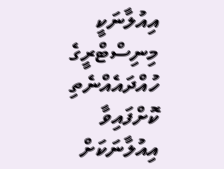އިއުލާނަކީ މިނިސްޓްރީގެ ހުއްދައެއްނެތި ކޮށްފައިވާ އިއުލާނަކަށް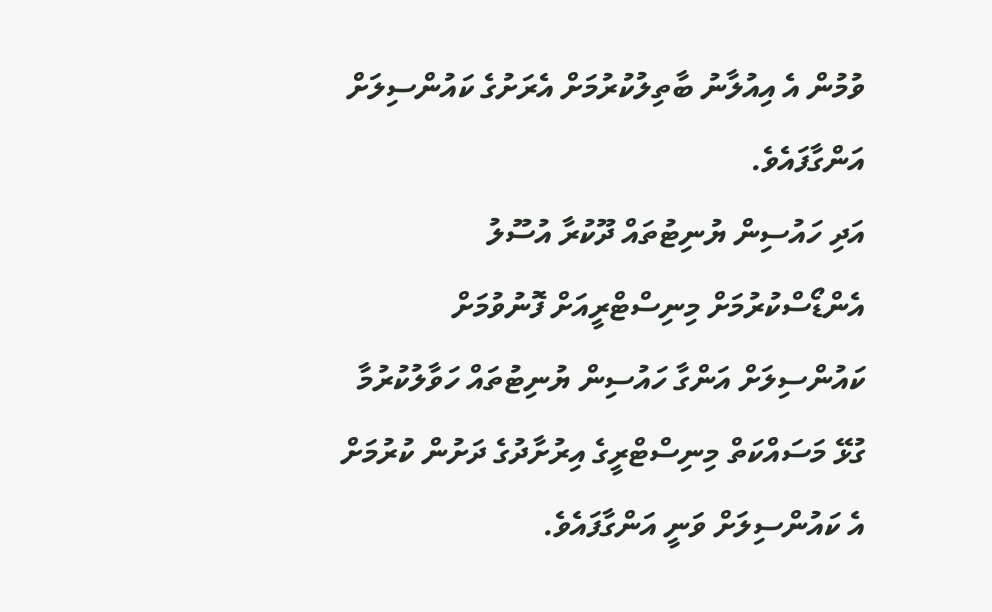ވުމުން އެ އިއުލާނު ބާތިލުކުރުމަށް އެރަށުގެ ކައުންސިލަށް އަންގާފައެވެ.
އަދި ހައުސިން ޔުނިޓުތައް ދޫކުރާ އުސޫލު އެންޑޯސްކުރުމަށް މިނިސްޓްރީއަށް ފޮނުވުމަށް ކައުންސިލަށް އަންގާ ހައުސިން ޔުނިޓުތައް ހަވާލުކުރުމާ ގުޅޭ މަސައްކަތް މިނިސްޓްރީގެ އިރުށާދުގެ ދަށުން ކުރުމަށް އެ ކައުންސިލަށް ވަނީ އަންގާފައެވެ.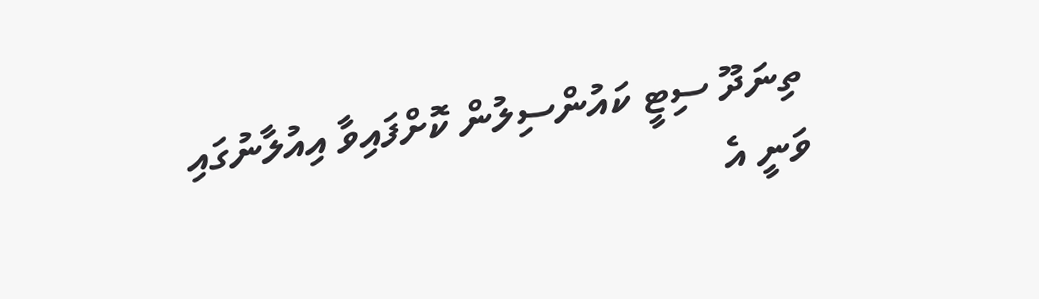ތިނަދޫ ސިޓީ ކައުންސިލުން ކޮށްފައިވާ އިއުލާނުގައި ވަނީ އެ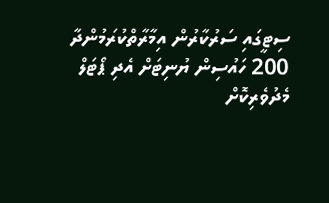ސިޓީގައި ސަރުކާރުން އިމާރާތްކުރަމުންދާ 200 ހައުސިން ޔުނިޓަށް އެދި ޕޯޓަލް މެދުވެރިކޮށް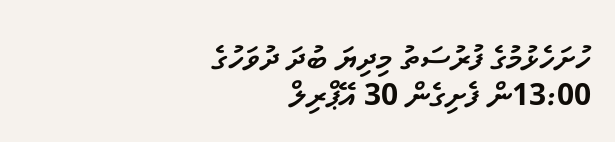ހުށަހެޅުމުގެ ފުރުސަތު މިދިޔަ ބުދަ ދުވަހުގެ 13:00ން ފެށިގެން 30 އޭޕްރިލް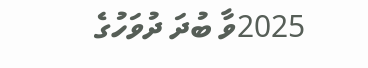2025ވާ ބުދަ ދުވަހުގެ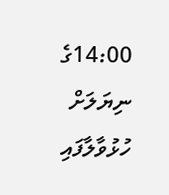14:00ގެ ނިޔަލަށް ހުޅުވާލާފައި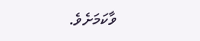ވާކަމަށެވެ.